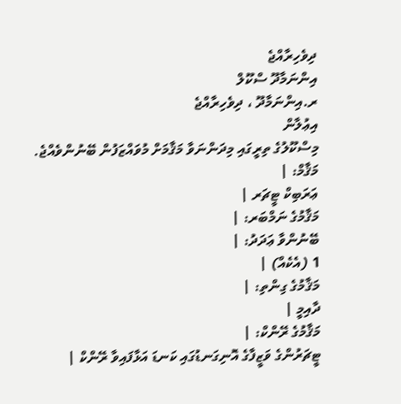ދިވެހިރާއްޖެ
އިންނަމާދޫ ސްކޫލް
ރ.އިންނަމާދޫ ، ދިވެހިރާއްޖެ
އިޢުލާން
މިސްކޫލުގެ ތިރީގައި މިދަންނަވާ މަޤާމަށް މުވައްޒަފުން ބޭނުންވެއްޖެ.
މަޤާމް: |
ޢަރަބިކް ޓީޗަރ |
މަޤާމުގެ ނަމްބަރ: |
ބޭނުންވާ ޢަދަދު: |
1 (އެކެއް) |
މަޤާމުގެ ގިންތި: |
ދާއިމީ |
މަޤާމުގެ ރޭންކް: |
ޓީޗަރުންގެ ވަޒީފާގެ އޮނިގަނޑުގައި ކަނޑަ އަޅާފައިވާ ރޭންކް |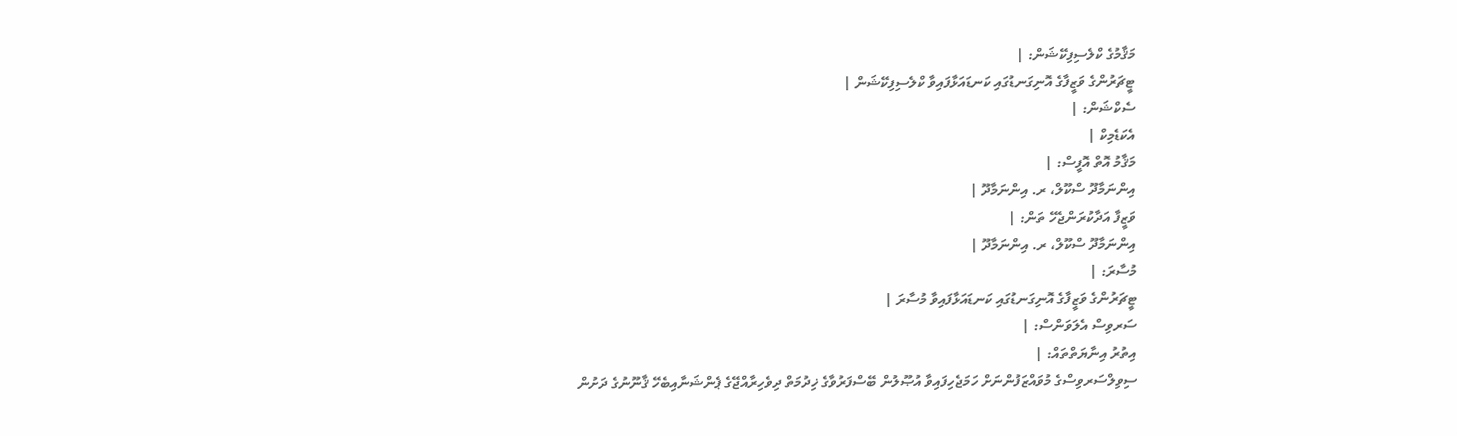މަޤާމުގެ ކްލެސިފިކޭޝަން: |
ޓީޗަރުންގެ ވަޒީފާގެ އޮނިގަނޑުގައި ކަނޑައަޅާފައިވާ ކްލެސިފިކޭޝަން |
ސެކްޝަން: |
އެކަޑެމިކް |
މަޤާމު އޮތް އޮފީސް: |
އިންނަމާދޫ ސްކޫލް، ރ. އިންނަމާދޫ |
ވަޒީފާ އަދާކުރަންޖެހޭ ތަން: |
އިންނަމާދޫ ސްކޫލް، ރ. އިންނަމާދޫ |
މުސާރަ: |
ޓީޗަރުންގެ ވަޒީފާގެ އޮނިގަނޑުގައި ކަނޑައަޅާފައިވާ މުސާރަ |
ސަރވިސް އެލަވަންސް: |
އިތުރު އިނާޔަތްތައް: |
ސިވިލްސަރވިސްގެ މުވައްޒަފުންނަށް ހަމަޖެހިފައިވާ އުޞޫލުން ބޭސްފަރުވާގެ ޚިދުމަތް ދިވެހިރާއްޖޭގެ ޕެންޝަނާއިބެހޭ ޤާނޫނުގެ ދަށުން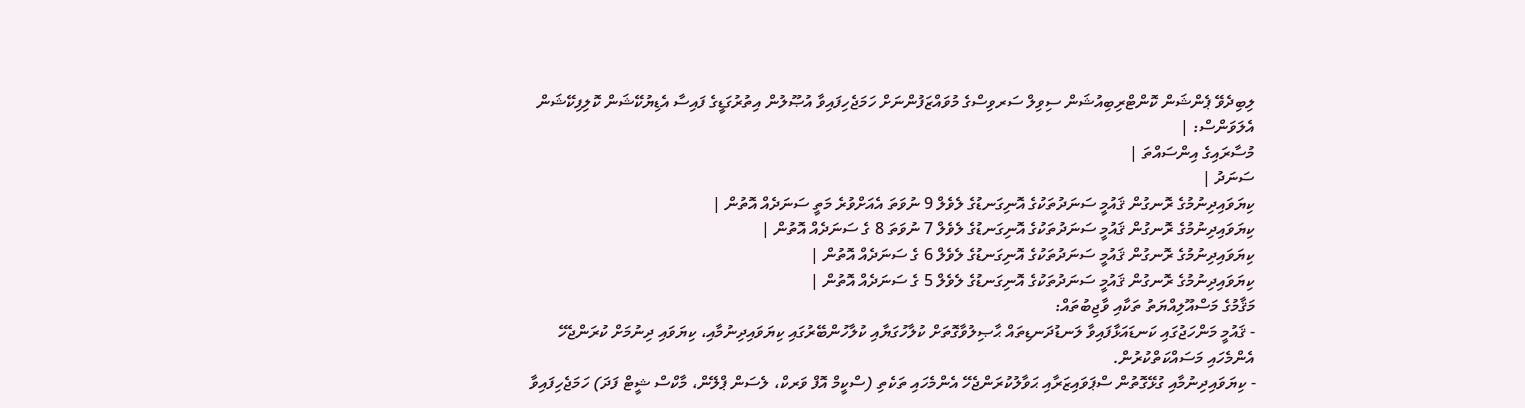ލިބިދެވޭ ޕެންޝަން ކޮންޓްރިބިއުޝަން ސިވިލް ސަރވިސްގެ މުވައްޒަފުންނަށް ހަމަޖެހިފައިވާ އުޞޫލުން އިތުރުގަޑީގެ ފައިސާ އެޑިޔުކޭޝަން ކޮލިފިކޭޝަން އެލަވަންސް: |
މުސާރައިގެ އިންސައްތަ |
ސަނަދު |
ކިޔަވައިދިނުމުގެ ރޮނގުން ޤައުމީ ސަނަދުތަކުގެ އޮނިގަނޑުގެ ލެވެލް 9 ނުވަތަ އެއަށްވުރެ މަތީ ސަނަދެއް އޮތުން |
ކިޔަވައިދިނުމުގެ ރޮނގުން ޤައުމީ ސަނަދުތަކުގެ އޮނިގަނޑުގެ ލެވެލް 7 ނުވަތަ 8 ގެ ސަނަދެއް އޮތުން |
ކިޔަވައިދިނުމުގެ ރޮނގުން ޤައުމީ ސަނަދުތަކުގެ އޮނިގަނޑުގެ ލެވެލް 6 ގެ ސަނަދެއް އޮތުން |
ކިޔަވައިދިނުމުގެ ރޮނގުން ޤައުމީ ސަނަދުތަކުގެ އޮނިގަނޑުގެ ލެވެލް 5 ގެ ސަނަދެއް އޮތުން |
މަޤާމުގެ މަސްއޫލިއްޔަތު ތަކާއި ވާޖިބުތައް:
- ޤައުމީ މަންހަޖުގައި ކަނޑައަޅާފައިވާ ލަނޑުދަނޑިތައް ޙާޞިލުވާގޮތަށް ކުލާހުގަޔާއި ކުލާހުންބޭރުގައި ކިޔަވައިދިނުމާއި، ކިޔަވައި ދިނުމަށް ކުރަންޖެހޭ އެންމެހައި މަސައްކަތްކުރުން.
- ކިޔަވައިދިނުމާއި ގުޅޭގޮތުން ސްޕަވައިޒަރާއި ޙަވާލުކުރަންޖެހޭ އެންމެހައި ތަކެތި (ސްކީމް އޮފް ވަރކް، ލެސަން ޕްލޭން، މާކްސް ޝީޓް ފަދަ) ހަމަޖެހިފައިވާ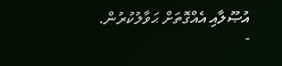އުޞޫލާއި އެއްގޮތަށް ޙަވާލުކުރުން.
-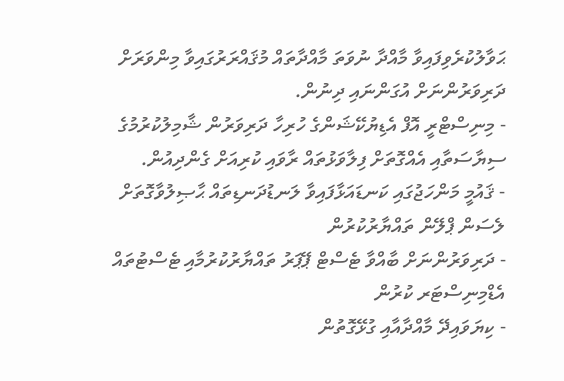ޙަވާލުކުރެވިފައިވާ މާއްދާ ނުވަތަ މާއްދާތައް މުޤައްރަރުގައިވާ މިންވަރަށް ދަރިވަރުންނަށް އުގަންނައި ދިނުން.
- މިނިސްޓްރީ އޮފް އެޑިޔުކޭޝަންގެ ހުރިހާ ދަރިވަރުން ޝާމިލުކުރުމުގެ ސިޔާސަތާއި އެއްގޮތަށް ފިލާވަޅުތައް ރާވައި ކުރިއަށް ގެންދިއުން.
- ޤައުމީ މަންހަޖުގައި ކަނޑައަޅާފައިވާ ލަނޑުދަނޑިތައް ޙާޞިލުވާގޮތަށް ލެސަން ޕްލޭން ތައްޔާރުކުރުން
- ދަރިވަރުންނަށް ބާއްވާ ޓެސްޓް ޕޭޕަރު ތައްޔާރުކުރުމާއި ޓެސްޓުތައް އެޑްމިނިސްޓަރ ކުރުން
- ކިޔަވައިދޭ މާއްދާއާއި ގުޅޭގޮތުން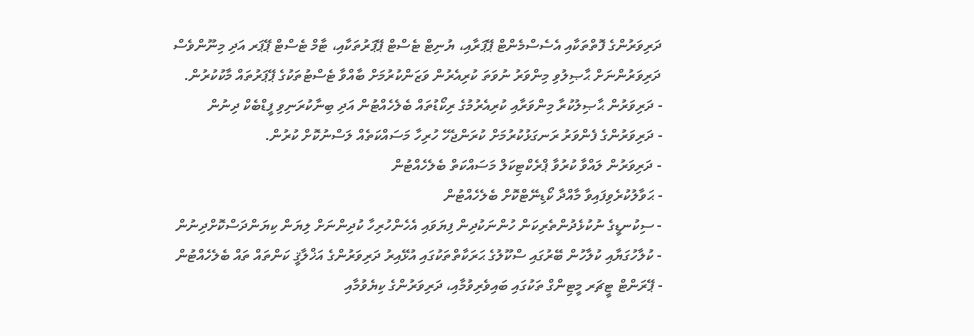ދަރިވަރުންގެ ފޮތްތަކާއި އެސެސްމެންޓް ޕޭޕަރާއި، ޔުނިޓް ޓެސްޓް ޕޭޕަރުތަކާއި، ޓާމް ޓެސްޓް ޕޭޕަރ އަދި މިނޫންވެސް ދަރިވަރުންނަށް ޙާޞިލުވި މިންވަރު ނުވަތަ ކުރިއެރުން ވަޒަންކުރުމަށް ބާއްވާ ޓެސްޓުތަކުގެ ޕޭޕަރުތައް މާކުކުރުން.
- ދަރިވަރުން ޙާޞިލުކުރާ މިންވަރާއި ކުރިއެރުމުގެ ރިކޯޑުތައް ބެލެހެއްޓުން އަދި ބިނާކުރަނިވި ފީޑްބެކް ދިނުން
- ދަރިވަރުންގެ ފެންވަރު ރަނގަޅުކުރުމަށް ކުރަންޖެހޭ ހުރިހާ މަސައްކަތެއް ލަސްނުކޮށް ކުރުން.
- ދަރިވަރުން ލައްވާ ކުރުވާ ޕްރެކްޓިކަލް މަސައްކަތް ބެލެހެއްޓުން
- ޙަވާލުކުރެވިފައިވާ މާއްދާ ކޯޑިނޭޓްކޮށް ބެލެހެއްޓުން
- ސިކުނޑީގެ ނުކުޅެދުންތެރިކަން ހުންނަކުދިން ފިޔަވައި އެހެންހުރިހާ ކުދިންނަށް ލިޔަން ކިޔަންދަސްކޮށްދިނުން
- ކުލާހުގަޔާއި ކުލާހުން ބޭރުގައި ސްކޫލުގެ ޙަރަކާތްތަކުގައި އުޅޭއިރު ދަރިވަރުންގެ އަޚްލާޤީ ކަންތައް ތައް ބެލެހެއްޓުން
- ޕޭރަންޓް ޓީޗަރ މީޓިންގް ތަކުގައި ބައިވެރިވުމާއި، ދަރިވަރުންގެ ކިޔެވުމާއި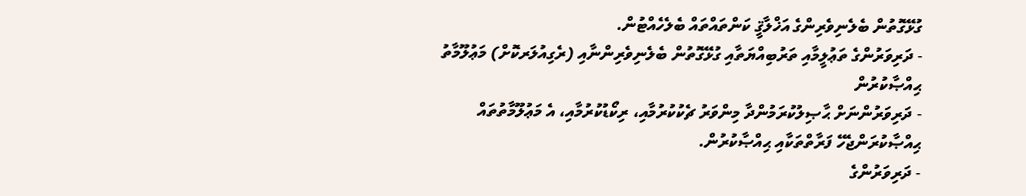ގުޅޭގޮތުން ބެލެނިވެރިންގެ އަޚްލާޤީ ކަންތައްތައް ބެލެހެއްޓުން.
- ދަރިވަރުންގެ ތަޢުލީމާއި ތަރުބިއްޔަތާއި ގުޅޭގޮތުން ބެލެނިވެރިންނާއި (ރެގިއުލަރކޮށް) މަޢުލޫމާތު ޙިއްޞާކުރުން
- ދަރިވަރުންނަށް ޙާޞިލުކުރަމުންދާ މިންވަރު ޗެކުކުރުމާއި، ރިކޯޑުކުރުމާއި، އެ މަޢުލޫމާތުތައް ޙިއްޞާކުރަންޖެހޭ ފަރާތްތަކާއި ޙިއްޞާކުރުން.
- ދަރިވަރުންގެ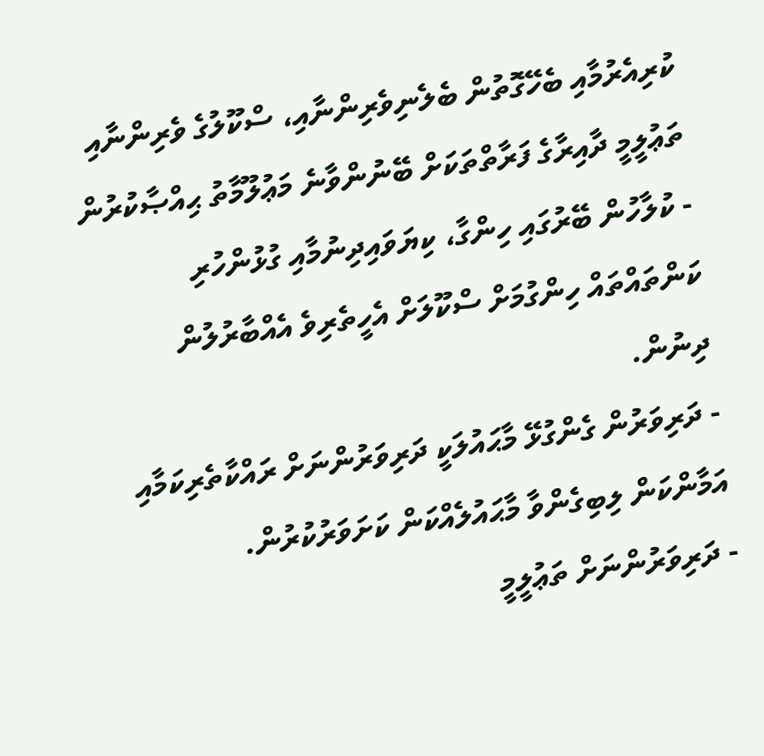ކުރިއެރުމާއި ބެހޭގޮތުން ބެލެނިވެރިންނާއި، ސްކޫލުގެ ވެރިންނާއި ތަޢުލީމީ ދާއިރާގެ ފަރާތްތަކަށް ބޭނުންވާނެ މަޢުލޫމާތު ޙިއްޞާކުރުން
- ކުލާހުން ބޭރުގައި ހިންގާ، ކިޔަވައިދިނުމާއި ގުޅުންހުރި ކަންތައްތައް ހިންގުމަށް ސްކޫލަށް އެހީތެރިވެ އެއްބާރުލުން ދިނުން.
- ދަރިވަރުން ގެންގުޅޭ މާޙައުލަކީ ދަރިވަރުންނަށް ރައްކާތެރިކަމާއި އަމާންކަން ލިބިގެންވާ މާޙައުލެއްކަން ކަށަވަރުކުރުން.
- ދަރިވަރުންނަށް ތަޢުލީމީ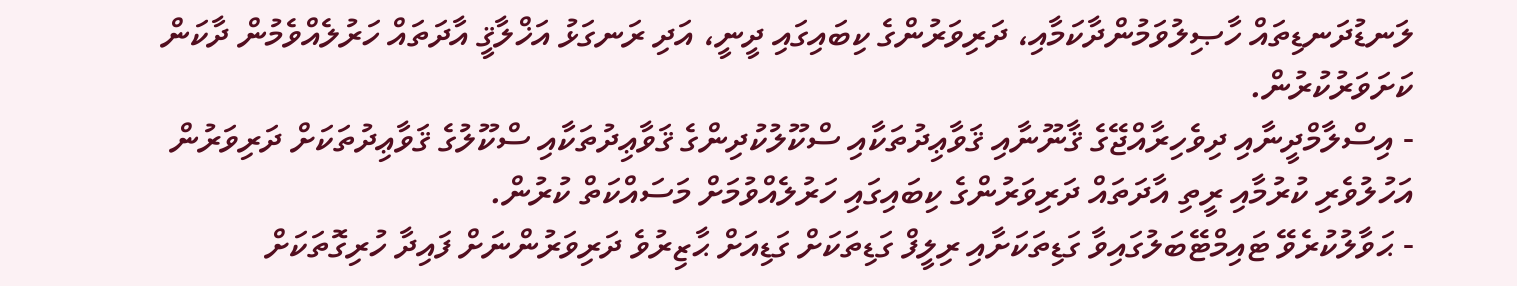ލަނޑުދަނޑިތައް ހާޞިލުވަމުންދާކަމާއި، ދަރިވަރުންގެ ކިބައިގައި ދީނީ، އަދި ރަނގަޅު އަޚްލާޤީ އާދަތައް ހަރުލެއްވެމުން ދާކަން ކަށަވަރުކުރުން.
- އިސްލާމްދީނާއި ދިވެހިރާއްޖޭގެ ޤާނޫނާއި ޤަވާޢިދުތަކާއި ސްކޫލުކުދިންގެ ޤަވާޢިދުތަކާއި ސްކޫލުގެ ޤަވާޢިދުތަކަށް ދަރިވަރުން އަހުލުވެރި ކުރުމާއި ރީތި އާދަތައް ދަރިވަރުންގެ ކިބައިގައި ހަރުލެއްވުމަށް މަސައްކަތް ކުރުން.
- ޙަވާލުކުރެވޭ ޓައިމްޓޭބަލުގައިވާ ގަޑިތަކަށާއި ރިލީފް ގަޑިތަކަށް ގަޑިއަށް ޙާޒިރުވެ ދަރިވަރުންނަށް ފައިދާ ހުރިގޮތަކަށް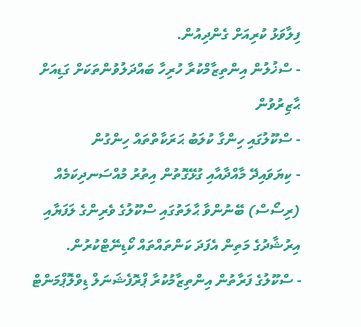ފިލާވަޅު ކުރިއަށް ގެންދިއުން.
- ސްޚުލުން އިންތިޒާމްކުރާ ހުރިހާ ބައްދަލުވުންތަކަށް ގަޑިއަށް ޙާޒިރުވުން
- ސްކޫލުގައި ހިންގާ ކުލަބު ޙަރަކާތްތައް ހިންގުން
- ކިޔަވައިދޭ މާއްދާއާއި ގުޅޭގޮތުން އިތުރު މުއްސަނދިކަމެއް (ރިސޯސް) ބޭނުންވާ ޙާލަތުގައި ސްކޫލުގެ ވެރިންގެ ލަފަޔާއި އިރުޝާދުގެ މަތިން އެފަދަ ކަންތައްތައް ކޯޑިނޭޓްކުރުން.
- ސްކޫލުގެ ފަރާތުން އިންތިޒާމުކުރާ ޕްރޮފެޝަނަލް ޑިވްލޮޕްމަންޓް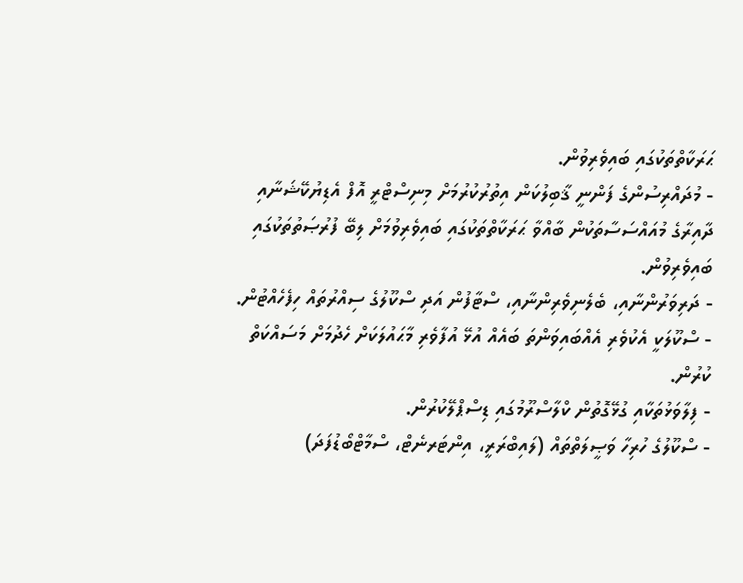ޙަރަކާތްތަކުގައި ބައިވެރިވުން.
- މުދައްރިސުންގެ ފަންނީ ޤާބިލުކަން އިތުރުކުރުމަށް މިނިސްޓްރީ އޮފް އެޑިޔުކޭޝަނާއި ދާއިރާގެ މުއައްސަސާތަކުން ބާއްވާ ޙަރަކާތްތަކުގައި ބައިވެރިވުމަށް ލިބޭ ފުރުޞަތުތަކުގައި ބައިވެރިވުން.
- ދަރިވަރުންނާއި، ބެލެނިވެރިންނާއި، ސްޓާފުން އަދި ސްކޫލުގެ ސިއްރުތައް ހިފެހެއްޓުން.
- ސްކޫލަކީ އެކުވެރި އެއްބައިވަންތަ ބައެއް އުޅޭ އުފާވެރި މާޙައުލަކަށް ހެދުމަށް މަސައްކަތް ކުރުން.
- ފިލާވަޅުތަކާއި ގުޅޭގޮތުން ކްލާސްރޫމުގައި ޑިސްޕްލޭކުރުން.
- ސްކޫލުގެ ހުރިހާ ވަޞީލަތްތައް (ލައިބްރަރީ، އިންޓަރނެޓް، ސްމާޓްބޯޑުފަދަ)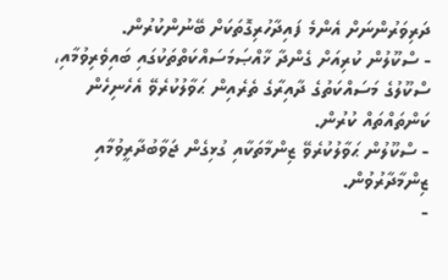ދަރިވަރުންނަށް އެންމެ ފައިދާހުރިގޮތަކަށް ބޭނުންކުރުން.
- ސްކޫލުން ކުރިއަށް ގެންދާ ޚާއްޞަމަސައްކަތްތަކުގައި ބައިވެރިވުމާއި، ސްކޫލުގެ މަސައްކަތުގެ ދާއިރާގެ ތެރެއިން ޙަވާލުކުރެވޭ އެހެނިހެން ކަންތައްތައް ކުރުން.
- ސްކޫލުން ޙަވާލުކުރެވޭ ޒިންމާތަކާއި ގުޅިގެން ޖަވާބުދާރީވުމާއި ޒިންމާދާރުވުން.
-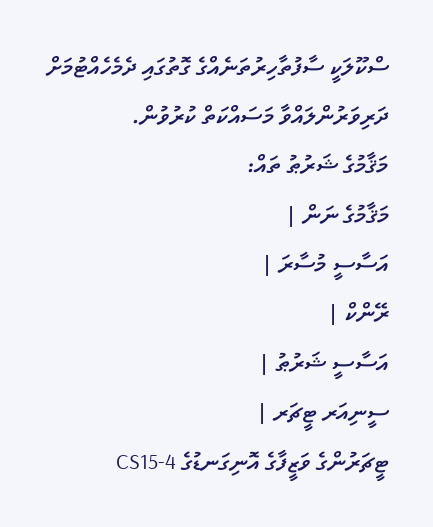ސްކޫލަކީ ސާފުތާހިރުތަނެއްގެ ގޮތުގައި ދެމެހެއްޓުމަށް ދަރިވަރުންލައްވާ މަސައްކަތް ކުރުވުން.
މަޤާމުގެ ޝަރުޠު ތައް:
މަޤާމުގެ ނަން |
އަސާސީ މުސާރަ |
ރޭންކް |
އަސާސީ ޝަރުޠު |
ސީނިއަރ ޓީޗަރ |
ޓީޗަރުންގެ ވަޒީފާގެ އޮނިގަނޑުގެ CS15-4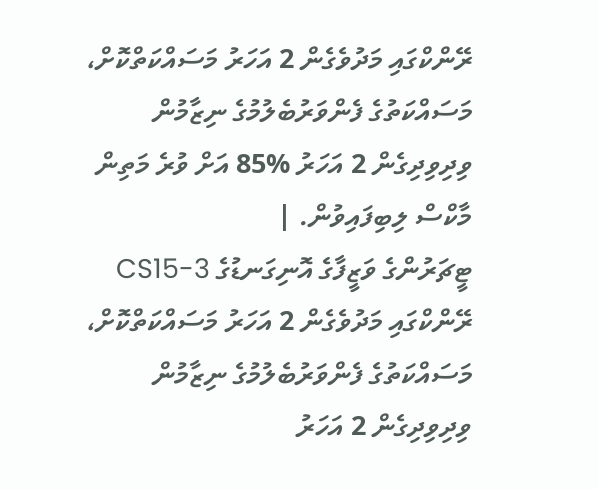ރޭންކްގައި މަދުވެގެން 2 އަހަރު މަސައްކަތްކޮށް، މަސައްކަތުގެ ފެންވަރުބެލުމުގެ ނިޒާމުން ވިދިވިދިގެން 2 އަހަރު %85 އަށް ވުރެ މަތިން މާކްސް ލިބިފައިވުން. |
ޓީޗަރުންގެ ވަޒީފާގެ އޮނިގަނޑުގެ CS15-3 ރޭންކްގައި މަދުވެގެން 2 އަހަރު މަސައްކަތްކޮށް، މަސައްކަތުގެ ފެންވަރުބެލުމުގެ ނިޒާމުން ވިދިވިދިގެން 2 އަހަރު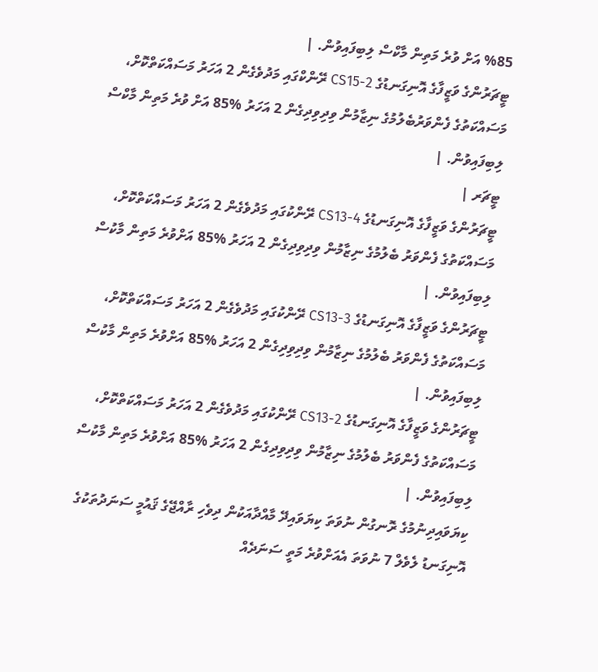%85 އަށް ވުރެ މަތިން މާކްސް ލިބިފައިވުން. |
ޓީޗަރުންގެ ވަޒީފާގެ އޮނިގަނޑުގެ CS15-2 ރޭންކްގައި މަދުވެގެން 2 އަހަރު މަސައްކަތްކޮށް، މަސައްކަތުގެ ފެންވަރުބެލުމުގެ ނިޒާމުން ވިދިވިދިގެން 2 އަހަރު %85 އަށް ވުރެ މަތިން މާކްސް ލިބިފައިވުން. |
ޓީޗަރ |
ޓީޗަރުންގެ ވަޒީފާގެ އޮނިގަނޑުގެ CS13-4 ރޭންކުގައި މަދުވެގެން 2 އަހަރު މަސައްކަތްކޮށް، މަސައްކަތުގެ ފެންވަރު ބެލުމުގެ ނިޒާމުން ވިދިވިދިގެން 2 އަހަރު %85 އަށްވުރެ މަތިން މާކުސް ލިބިފައިވުން. |
ޓީޗަރުންގެ ވަޒީފާގެ އޮނިގަނޑުގެ CS13-3 ރޭންކުގައި މަދުވެގެން 2 އަހަރު މަސައްކަތްކޮށް، މަސައްކަތުގެ ފެންވަރު ބެލުމުގެ ނިޒާމުން ވިދިވިދިގެން 2 އަހަރު %85 އަށްވުރެ މަތިން މާކުސް ލިބިފައިވުން. |
ޓީޗަރުންގެ ވަޒީފާގެ އޮނިގަނޑުގެ CS13-2 ރޭންކުގައި މަދުވެގެން 2 އަހަރު މަސައްކަތްކޮށް، މަސައްކަތުގެ ފެންވަރު ބެލުމުގެ ނިޒާމުން ވިދިވިދިގެން 2 އަހަރު %85 އަށްވުރެ މަތިން މާކުސް ލިބިފައިވުން. |
ކިޔަވައިދިނުމުގެ ރޮނގުން ނުވަތަ ކިޔަވައިދޭ މާއްދާއަކުން ދިވެހި ރާއްޖޭގެ ޤައުމީ ސަނަދުތަކުގެ އޮނިގަނޑު ލެވެލް 7 ނުވަތަ އެއަށްވުރެ މަތީ ސަނަދެއް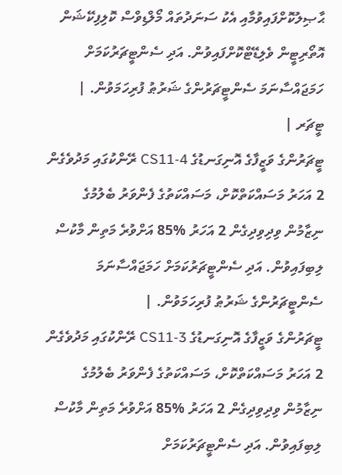ޙާޞިލުކޮށްފައިވުމާއި އެކު ސަނަދުތައް މޯލްޑިވްސް ކޮލިފިކޭޝަން އޮތޯރިޓީން ވެލިޑޭޓްކޮށްފައިވުން. އަދި ސެންޓީޗަރުކަމަށް ހަމަޖައްސާނަމަ ސެންޓީޗަރުންގެ ޝަރުޠު ފުރިހަމަވުން. |
ޓީޗަރ |
ޓީޗަރުންގެ ވަޒީފާގެ އޮނިގަނޑުގެ CS11-4 ރޭންކުގައި މަދުވެގެން 2 އަހަރު މަސައްކަތްކޮށް، މަސައްކަތުގެ ފެންވަރު ބެލުމުގެ ނިޒާމުން ވިދިވިދިގެން 2 އަހަރު %85 އަށްވުރެ މަތިން މާކުސް ލިބިފައިވުން. އަދި ސެންޓީޗަރުކަމަށް ހަމަޖައްސާނަމަ ސެންޓީޗަރުންގެ ޝަރުޠު ފުރިހަމަވުން. |
ޓީޗަރުންގެ ވަޒީފާގެ އޮނިގަނޑުގެ CS11-3 ރޭންކުގައި މަދުވެގެން 2 އަހަރު މަސައްކަތްކޮށް، މަސައްކަތުގެ ފެންވަރު ބެލުމުގެ ނިޒާމުން ވިދިވިދިގެން 2 އަހަރު %85 އަށްވުރެ މަތިން މާކުސް ލިބިފައިވުން. އަދި ސެންޓީޗަރުކަމަށް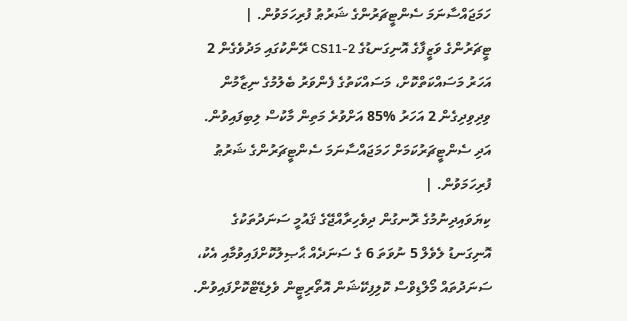ހަމަޖައްސާނަމަ ސެންޓީޗަރުންގެ ޝަރުޠު ފުރިހަމަވުން. |
ޓީޗަރުންގެ ވަޒީފާގެ އޮނިގަނޑުގެ CS11-2 ރޭންކުގައި މަދުވެގެން 2 އަހަރު މަސައްކަތްކޮށް، މަސައްކަތުގެ ފެންވަރު ބެލުމުގެ ނިޒާމުން ވިދިވިދިގެން 2 އަހަރު %85 އަށްވުރެ މަތިން މާކުސް ލިބިފައިވުން. އަދި ސެންޓީޗަރުކަމަށް ހަމަޖައްސާނަމަ ސެންޓީޗަރުންގެ ޝަރުޠު ފުރިހަމަވުން. |
ކިޔަވައިދިނުމުގެ ރޮނގުން ދިވެހިރާއްޖޭގެ ޤައުމީ ސަނަދުތަކުގެ އޮނިގަނޑު ލެވެލް 5 ނުވަތަ 6 ގެ ސަނަދެއް ޙާޞިލުކޮށްފައިވުމާއި އެކު، ސަނަދުތައް މޯލްޑިވްސް ކޮލިފިކޭޝަން އޮތޯރިޓީން ވެލިޑޭޓްކޮށްފައިވުން.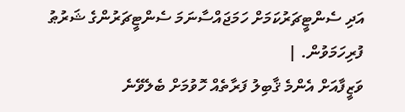އަދި ސެންޓީޗަރުކަމަށް ހަމަޖައްސާނަމަ ސެންޓީޗަރުންގެ ޝަރުޠު ފުރިހަމަވުން. |
ވަޒީފާއަށް އެންމެ ޤާބިލު ފަރާތެއް ހޮވުމަށް ބެލެވޭނެ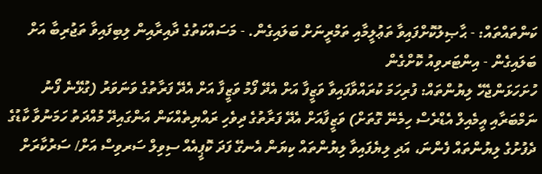ކަންތައްތައް: - ޙާޞިލުކޮށްފައިވާ ތަޢުލީމާއި ތަމްރީނަށް ބަލައިގެން. - މަސައްކަތުގެ ދާއިރާއިން ލިބިފައިވާ ތަޖުރިބާ އަށް ބަލައިގެން - އިންޓަރވިއު ކޮށްގެން
ހުށަހަޅަންޖެހޭ ލިޔުންތައް: ފުރިހަމަ ކުރައްވާފައިވާ ވަޒީފާ އަށް އެދޭ ފޯމު ވަޒީފާ އަށް އެދޭ ފަރާތުގެ ވަނަވަރު (ގުޅޭނެ ފޯނު ނަމްބަރާއި އީމެއިލް އެޑްރެސް ހިމެނޭ ގޮތަށް) ވަޒީފާއަށް އެދޭ ފަރާތުގެ ދިވެހި ރައްޔިތެއްކަން އަންގައިދޭ މުއްދަތު ހަމަނުވާ ކާޑުގެ ދެފުށުގެ ލިޔުންތައް ފެންނަ، އަދި ލިޔެފައިވާ ލިޔުންތައް ކިޔަން އެނގޭ ފަދަ ކޮޕީއެއް ސިވިލް ސަރވިސް އަށް/ ސަރުކާރަށް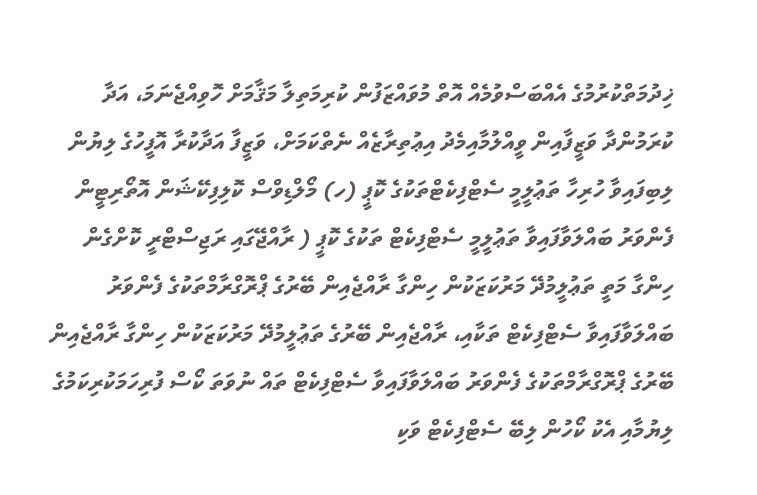ޚިދުމަތްކުރުމުގެ އެއްބަސްވުމެއް އޮތް މުވައްޒަފުން ކުރިމަތިލާ މަޤާމަށް ހޮވިއްޖެނަމަ، އަދާ ކުރަމުންދާ ވަޒީފާއިން ވީއްލުމާއިމެދު އިޢުތިރާޒެއް ނެތްކަމަށް، ވަޒީފާ އަދާކުރާ އޮފީހުގެ ލިޔުން ލިބިފައިވާ ހުރިހާ ތަޢުލީމީ ސެޓްފިކެޓްތަކުގެ ކޮޕީ (ހ) މޯލްޑިވްސް ކޮލިފިކޭޝަން އޮތޯރިޓީން ފެންވަރު ބައްލަވާފައިވާ ތަޢުލީމީ ސެޓްފިކެޓް ތަކުގެ ކޮޕީ ( ރާއްޖޭގައި ރަޖިސްޓްރީ ކޮށްގެން ހިންގާ މަތީ ތަޢުލީމުދޭ މަރުކަޒަކުން ހިންގާ ރާއްޖެއިން ބޭރުގެ ޕްރޮގްރާމްތަކުގެ ފެންވަރު ބައްލަވާފައިވާ ސެޓްފިކެޓް ތަކާއި، ރާއްޖެއިން ބޭރުގެ ތަޢުލީމުދޭ މަރުކަޒަކުން ހިންގާ ރާއްޖެއިން ބޭރުގެ ޕްރޮގްރާމްތަކުގެ ފެންވަރު ބައްލަވާފައިވާ ސެޓްފިކެޓް ތައް ނުވަތަ ކޯސް ފުރިހަމަކުރިކަމުގެ ލިޔުމާއި އެކު ކޯހުން ލިބޭ ސެޓްފިކެޓް ވަކި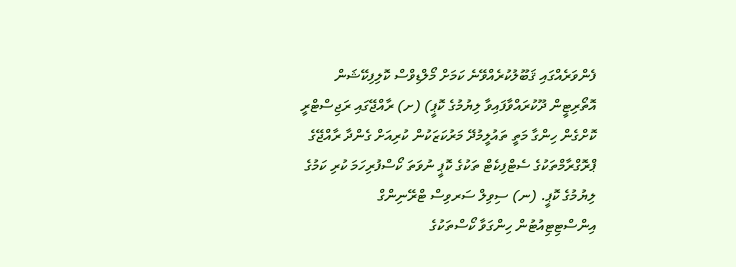ފެންވަރެއްގައި ޤަބޫލުކުރެއްވޭނެ ކަމަށް މޯލްޑިވްސް ކޮލިފިކޭޝަން އޮތޯރިޓީން ދޫކުރައްވާފައިވާ ލިޔުމުގެ ކޮޕީ) (ށ) ރާއްޖޭގައި ރަޖިސްޓްރީ ކޮށްގެން ހިންގާ މަތީ ތައުލީމުދޭ މަރުކަޒަކުން ކުރިއަށް ގެންދާ ރާއްޖޭގެ ޕްރޮގްރާމްތަކުގެ ސެޓްފިކެޓް ތަކުގެ ކޮޕީ ނުވަތަ ކޯސްފުރިހަމަ ކުރި ކަމުގެ ލިޔުމުގެ ކޮޕީ. (ނ) ސިވިލް ސަރވިސް ޓްރޭނިންގް އިންސްޓިޓިއުޓުން ހިންގަވާ ކޯސްތަކުގެ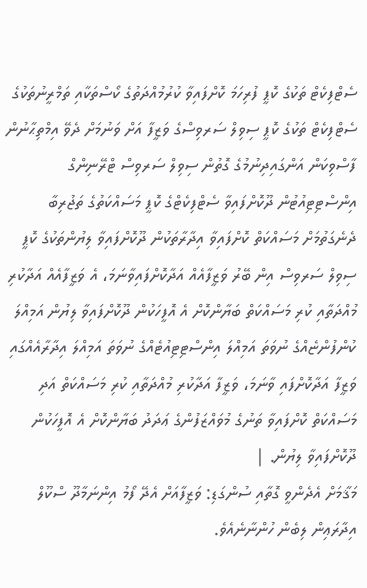ސެޓްފިކެޓް ތަކުގެ ކޮޕީ ފުރިހަމަ ކޮށްފައިވާ ކުރުމުއްދަތުގެ ކޯސްތަކާއި ތަމްރީނުތަކުގެ ސެޓްފިކެޓް ތަކުގެ ކޮޕީ ސިވިލް ސަރވިސްގެ ވަޒީފާ އަށް ވަނުމަށް ދެވޭ އިމްތިޙާނުން ފާސްވިކަން އަންގައިދިނުމުގެ ގޮތުން ސިވިލް ސަރވިސް ޓްރޭނިންގް އިންސްޓިޓިއުޓުން ދޫކޮށްފައިވާ ސެޓްފިކެޓްގެ ކޮޕީ މަސައްކަތުގެ ތަޖުރިބާ ދެނެގަތުމަށް މަސައްކަތް ކޮށްފައިވާ އިދާރާތަކުން ދޫކޮށްފައިވާ ލިޔުންތަކުގެ ކޮޕީ ސިވިލް ސަރވިސް އިން ބޭރު ވަޒީފާއެއް އަދާކޮށްފައިވާނަމަ، އެ ވަޒީފާއެއް އަދާކުރި މުއްދަތާއި ކުރި މަސައްކަތް ބަޔާންކޮށް އެ އޮފީހަކުން ދޫކޮށްފައިވާ ލިޔުން އަމިއްލަ ކުންފުންޏެއްގެ ނުވަތަ އަމިއްލަ އިންސްޓިޓިއުޓެއްގެ ނުވަތަ އަމިއްލަ އިދާރާއެއްގައި ވަޒީފާ އަދާކޮށްފައި ވާނަމަ، ވަޒީފާ އަދާކުރި މުއްދަތާއި ކުރި މަސައްކަތް އަދި މަސައްކަތް ކޮށްފައިވާ ތަނުގެ މުވައްޒަފުންގެ ޢަދަދު ބަޔާންކޮށް އެ އޮފީހަކުން ދޫކޮށްފައިވާ ލިޔުން. |
މަޤާމަށް އެދެންވީ ގޮތާއި ސުންގަޑި: ވަޒީފާއަށް އެދޭ ފޯމު އިންނަމާދޫ ސްކޫލް އިދާރަޢިން ލިބެން ހުންނާނެއެވެ.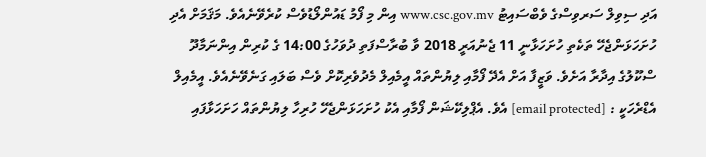އަދި ސިވިލް ސަރވިސްގެ ވެބްސައިޓު www.csc.gov.mv އިން މި ފޯމު ޑައުންލޯޑުވެސް ކުރެވޭނެއެވެ. މަޤަމަށް އެދި ހުށަހަޅަންޖެހޭ ތަކެތި ހުށަހަޅާނީ 11 ޖެނުއަރީ 2018 ވާ ބުރާސްފަތި ދުވަހުގެ 14:00 ގެ ކުރިން އިންނަމާދޫ ސްކޫލުގެ އިދާރާ އަށެވެ. ވަޒީފާ އަށް އެދޭ ފޯމާއި ލިޔުންތައް އީމެއިލް މެދުވެރިކޮށް ވެސް ބަލައި ގަނެވޭނެއެވެ. އީމެއިލް އެޑްރެހަކީ : [email protected] އެވެ. އެޕްލިކޭޝަން ފޯމާއި އެކު ހުށަހަޅަންޖެހޭ ހުރިހާ ލިޔުންތައް ހަށަހަޅާފައި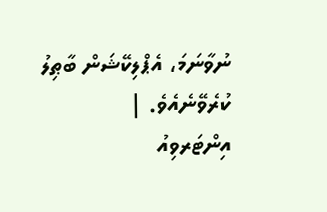ނުވާނަމަ، އެޕްލިކޭޝަން ބާޠިލު ކުރެވޭނެއެވެ. |
އިންޓަރވިއު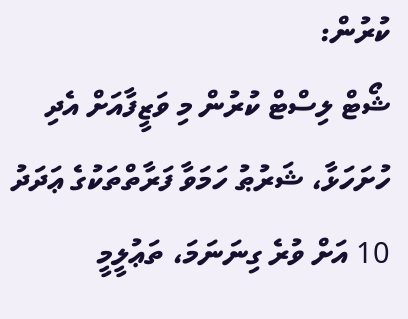ކުރުން:
ޝޯޓް ލިސްޓް ކުރުން މި ވަޒީފާއަށް އެދި ހުށަހަޅާ، ޝަރުޠު ހަމަވާ ފަރާތްތަކުގެ ޢަދަދު 10 އަށް ވުރެ ގިނަނަމަ، ތަޢުލީމީ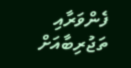ފެންވަރާއި ތަޖުރިބާއަށް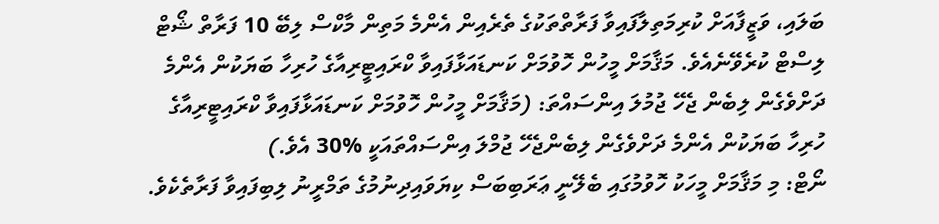ބަލައި، ވަޒީފާއަށް ކުރިމަތިލާފައިވާ ފަރާތްތަކުގެ ތެރެއިން އެންމެ މަތިން މާކްސް ލިބޭ 10 ފަރާތް ޝޯޓް ލިސްޓް ކުރެވޭނެއެވެ. މަޤާމަށް މީހުން ހޮވުމަށް ކަނޑައަޅާފައިވާ ކްރައިޓީރިއާގެ ހުރިހާ ބަޔަކުން އެންމެ ދަށްވެގެން ލިބެން ޖެހޭ ޖުމުލަ އިންސައްތަ: (މަޤާމަށް މީހުން ހޮވުމަށް ކަނޑައަޅާފައިވާ ކްރައިޓީރިއާގެ ހުރިހާ ބަޔަކުން އެންމެ ދަށްވެގެން ލިބެންޖެހޭ ޖުމްލަ އިންސައްތައަކީ %30 އެވެ.)
ނޯޓް: މި މަޤާމަށް މީހަކު ހޮވުމުގައި ބެލޭނީ ޢަރަބިބަސް ކިޔަވައިދިނުމުގެ ތަމްރީނު ލިބިފައިވާ ފަރާތެކެވެ.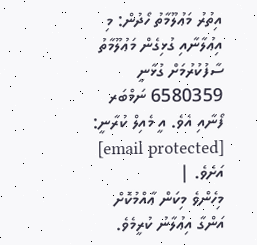އިތުރު މަޢުލޫމާތު ހޯދުން: މި އިޢުލާނާއި ގުޅިގެން މަޢުލޫމާތު ސާފުކުރުމަށް ގުޅާނީ 6580359 ނަމްބަރ ފޯނާއި އެވެ. އީ މެއިލް ކުރާނީ: [email protected] އަށެވެ. |
މިހެންވެ މިކަން ޢާއްމުކޮށް އަންގާ އިޢުލާނު ކުރީމެވެ.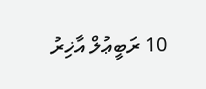10 ރަބީޢުލް އާޚިރު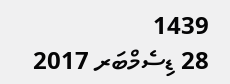1439
28 ޑިސެމްބަރ 2017